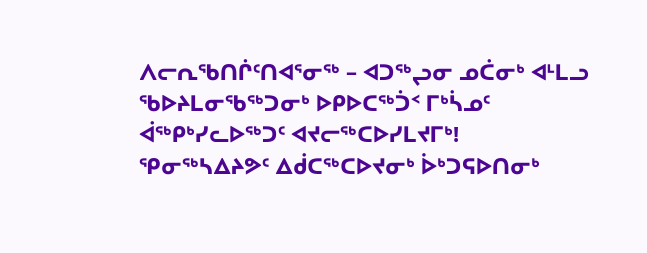ᐱᓕᕆᖃᑎᒌᑦᑎᐊᕐᓂᖅ – ᐊᑐᖅᖢᓂ ᓄᑖᓂᒃ ᐊᒻᒪᓗ ᖃᐅᔨᒪᓂᖃᖅᑐᓂᒃ ᐅᑭᐅᑕᖅᑑᑉ ᒥᒃᓵᓄᑦ ᐋᖅᑭᒃᓯᓚᐅᖅᑐᑦ ᐊᔪᓕᖅᑕᐅᓯᒪᔪᒥᒃ!
ᕿᓂᖅᓴᐃᔨᕗᑦ ᐃᑰᑕᖅᑕᐅᔪᓂᒃ ᐆᒃᑐᕋᐅᑎᓂᒃ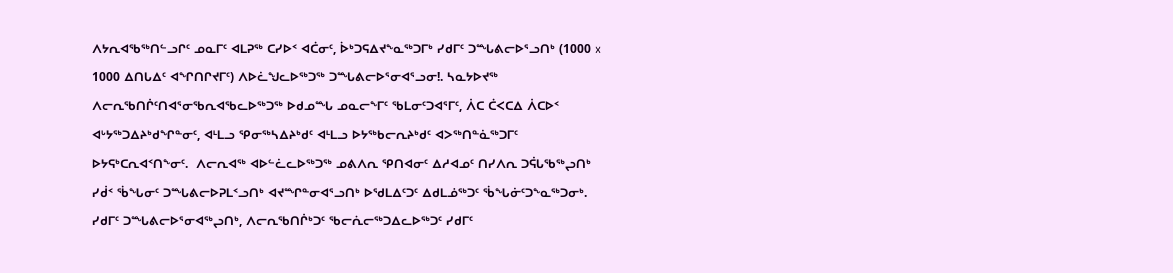ᐱᔭᕆᐊᖃᖅᑎᓪᓗᒋᑦ ᓄᓇᒥᑦ ᐊᒪᕈᖅ ᑕᓯᐅᑉ ᐊᑖᓂᑦ, ᐆᒃᑐᕋᐃᔪᖕᓇᖅᑐᒥᒃ ᓯᑯᒥᑦ ᑐᙵᕕᓕᐅᕐᓗᑎᒃ (1000 x 1000 ᐃᑎᒐᐃᑦ ᐊᖏᑎᒋᔪᒥᑦ) ᐱᐅᓛᖑᓚᐅᖅᑐᖅ ᑐᙵᕕᓕᐅᕐᓂᐊᕐᓗᓂ!. ᓴᓇᔭᐅᔪᖅ ᐱᓕᕆᖃᑎᒌᑦᑎᐊᕐᓂᖃᕆᐊᖃᓚᐅᖅᑐᖅ ᐅᑯᓄᙵ ᓄᓇᓕᖕᒥᑦ ᖃᒪᓂᑦᑐᐊᕐᒥᑦ, ᐲᑕ ᑖᐸᑕᐃ ᐲᑕᐅᑉ ᐊᒡᔭᖅᑐᐃᔨᒃᑯᖏᓐᓂᑦ, ᐊᒻᒪᓗ ᕿᓂᖅᓴᐃᔨᒃᑯᑦ ᐊᒻᒪᓗ ᐅᔭᖅᑲᓕᕆᔨᒃᑯᑦ ᐊᐳᖅᑎᓐᓈᖅᑐᒥᑦ ᐅᔭᕋᒃᑕᕆᐊᑉᑎᖕᓂᑦ.  ᐱᓕᕆᐊᖅ ᐊᐅᓪᓛᓚᐅᖅᑐᖅ ᓄᕕᐱᕆ ᕿᑎᐊᓂᑦ ᐃᓱᐊᓄᑦ ᑎᓯᐱᕆ ᑐᕌᒐᖃᖅᖢᑎᒃ ᓯᑰᑉ ᖄᖓᓂᑦ ᑐᙵᕕᓕᐅᕈᒪᑉᓗᑎᒃ ᐊᔪᙱᓐᓂᐊᕐᓗᑎᒃ ᐅᖁᒪᐃᑦᑐᑦ ᐃᑯᒪᓅᖅᑐᑦ ᖄᖓᓃᑦᑐᖕᓇᖅᑐᓂᒃ. ᓯᑯᒥᑦ ᑐᙵᕕᓕᐅᕐᓂᐊᖅᖢᑎᒃ, ᐱᓕᕆᖃᑎᒌᒃᑐᑦ ᖃᓕᕇᓕᖅᑐᐃᓚᐅᖅᑐᑦ ᓯᑯᒥᑦ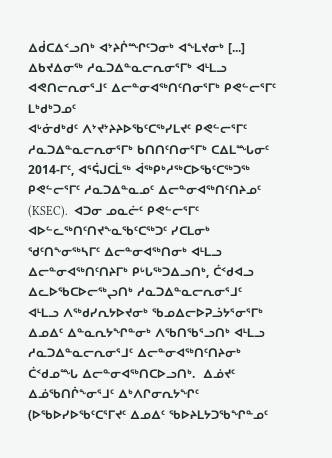ᐃᑰᑕᐃᑉᓗᑎᒃ ᐊᔾᔨᒌᙱᑦᑐᓂᒃ ᐊᖕᒪᔪᓂᒃ [...]
ᐃᑲᔪᐃᓂᖅ ᓱᓇᑐᐃᓐᓇᓕᕆᓂᕐᒥᒃ ᐊᒻᒪᓗ ᐊᕙᑎᓕᕆᓂᕐᒧᑦ ᐃᓕᓐᓂᐊᖅᑎᑦᑎᓂᕐᒥᒃ ᑭᕙᓪᓕᕐᒥᑦ ᒪᒃᑯᒃᑐᓄᑦ
ᐊᒡᓃᑯᒃᑯᑦ ᐱᔾᔪᔾᔨᔨᐅᖃᑦᑕᖅᓯᒪᔪᑦ ᑭᕙᓪᓕᕐᒥᑦ ᓱᓇᑐᐃᓐᓇᓕᕆᓂᕐᒥᒃ ᑲᑎᑎᑦᑎᓂᕐᒥᒃ ᑕᐃᒪᙵᓂᑦ 2014-ᒥᑦ, ᐊᕐᕌᒍᑕᒫᖅ ᐋᖅᑭᒃᓱᖅᑕᐅᖃᑦᑕᖅᑐᖅ ᑭᕙᓪᓕᕐᒥᑦ ᓱᓇᑐᐃᓐᓇᓄᑦ ᐃᓕᓐᓂᐊᖅᑎᑦᑎᔨᓄᑦ (KSEC).  ᐊᑐᓂ ᓄᓇᓖᑦ ᑭᕙᓪᓕᕐᒥᑦ ᐊᐅᓪᓚᖅᑎᑦᑎᔪᖕᓇᖃᑦᑕᖅᑐᑦ ᓯᑕᒪᓂᒃ ᖁᑦᑎᖕᓂᖅᓴᒥᑦ ᐃᓕᓐᓂᐊᖅᑎᓂᒃ ᐊᒻᒪᓗ ᐃᓕᓐᓂᐊᖅᑎᑦᑎᔨᒥᒃ ᑭᒡᒐᖅᑐᐃᓗᑎᒃ, ᑖᑉᑯᐊᓗ ᐃᓚᐅᖃᑕᐅᓕᖅᖢᑎᒃ ᓱᓇᑐᐃᓐᓇᓕᕆᓂᕐᒧᑦ ᐊᒻᒪᓗ ᐱᖅᑯᓯᕆᔭᐅᔪᓂᒃ ᖃᓄᐃᓕᐅᕈᓘᔭᕐᓂᕐᒥᒃ ᐃᓄᐃᑦ ᐃᓐᓇᕆᔭᖏᓐᓂᒃ ᐱᖃᑎᖃᕐᓗᑎᒃ ᐊᒻᒪᓗ ᓱᓇᑐᐃᓐᓇᓕᕆᓂᕐᒧᑦ ᐃᓕᓐᓂᐊᖅᑎᑦᑎᔨᓂᒃ ᑖᑉᑯᓄᙵ ᐃᓕᓐᓂᐊᖅᑎᑕᐅᓗᑎᒃ.  ᐃᓅᔪᑦ ᐃᓅᖃᑎᒌᖕᓂᕐᒧᑦ ᐃᒃᐱᒋᓂᕆᔭᖏᑦ (ᐅᖃᐅᓯᐅᖃᑦᑕᕐᒥᔪᑦ ᐃᓄᐃᑦ ᖃᐅᔨᒪᔭᑐᖃᖏᓐᓄᑦ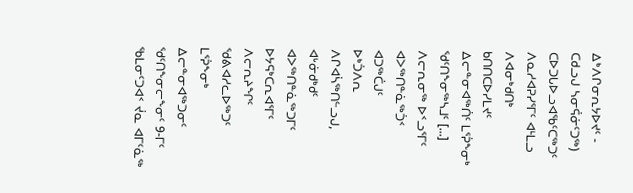ᐃᒃᐱᒋᓂᕆᔭᐅᔪᑦ - ᑕᑯᓗᒍ ᓴᓂᕌᓃᑦᑐᖅ) ᑕᐅᑐᒐᐅᓗᐊᖃᑦᑕᖅᑐᑦ ᐱᓇᓱᐊᕈᓯᕐᒥᑦ ᐊᒻᒪᓗ ᐱᐊᓂᒃᑯᑎᒃ ᑲᑎᑎᑕᐅᓯᒪᔪᑦ ᐃᓕᓐᓂᐊᖅᑏᑦ ᒪᕐᕉᖕᓂᒃ ᖁᑦᑎᖕᓂᖅᓴᒧᑦ [...]
ᐱᓕᕆᓂᖅ ᐅᑉᓗᕐᒥᑦ ᐊᐳᖅᑎᓐᓈᖅᑑᑉ ᐊᑐᖅᑖᒍᑦ
ᐅᒃᑑᐱᕆ ᐱᒋᐊᓵᖅᑎᓪᓗᒍ, ᐊᒡᓃᑯᒃᑯᑦ ᐊᐳᖅᑎᓐᓈᖅᑐᒥᑦ ᐅᔭᕋᒃᑕᕆᐊᕐᒥᑦ ᐱᓕᕆᔨᖏᑦ ᖁᕕᐊᓱᓚᐅᖅᑐᑦ ᒪᕐᕉᖕᓂᒃ ᐃᓕᓐᓂᐊᖅᑐᓂᑦ ᖁᑦᑎᖕᓂᓕᖕᓂᑦ 9-ᒥᑦ ᖃᒪᓂᑦᑐᐊᑉ ᔫᓇ ᐊᒥᑦᓈᖅ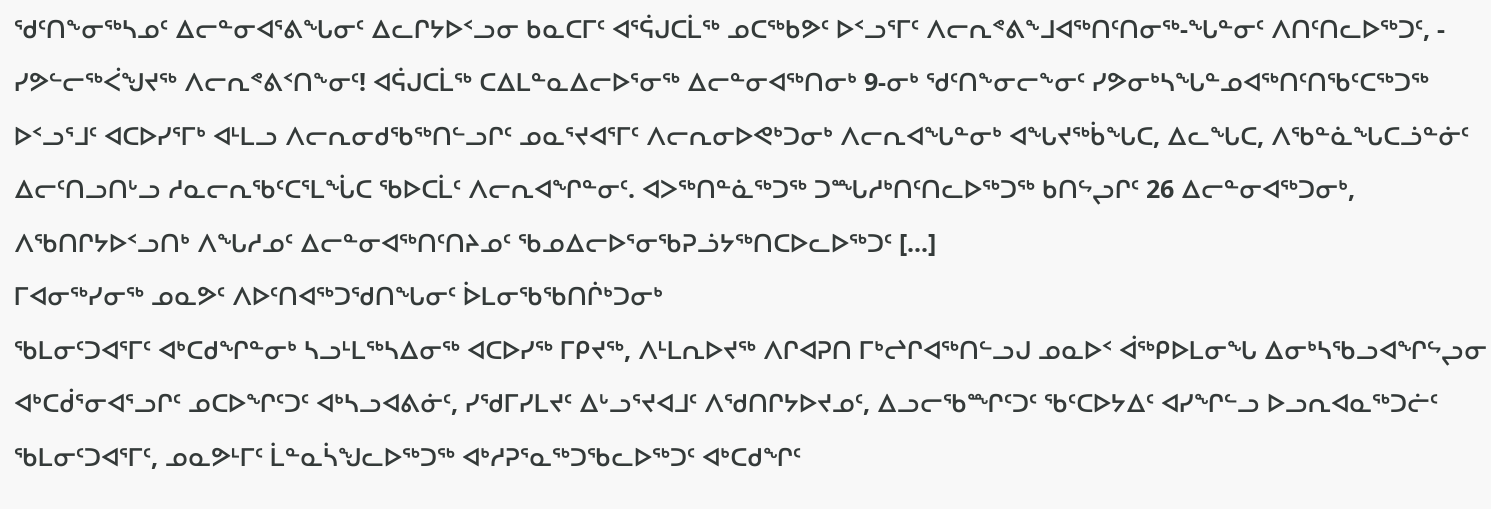ᖁᑦᑎᖕᓂᖅᓴᓄᑦ ᐃᓕᓐᓂᐊᕐᕕᖓᓂᑦ ᐃᓚᒋᔭᐅᑉᓗᓂ ᑲᓇᑕᒥᑦ ᐊᕐᕌᒍᑕᒫᖅ ᓄᑕᖅᑲᕗᑦ ᐅᑉᓗᕐᒥᑦ ᐱᓕᕆᕝᕕᖕᒧᐊᖅᑎᑦᑎᓂᖅ-ᖓᓐᓂᑦ ᐱᑎᑦᑎᓚᐅᖅᑐᑦ, - ᓯᕗᓪᓕᖅᐹᖑᔪᖅ ᐱᓕᕆᕝᕕᑉᑎᖕᓂᑦ! ᐊᕌᒍᑕᒫᖅ ᑕᐃᒪᓐᓇᐃᓕᐅᕐᓂᖅ ᐃᓕᓐᓂᐊᖅᑎᓂᒃ 9-ᓂᒃ ᖁᑦᑎᖕᓂᓕᖕᓂᑦ ᓯᕗᓂᒃᓴᖓᓐᓄᐊᖅᑎᑦᑎᖃᑦᑕᖅᑐᖅ ᐅᑉᓗᕐᒧᑦ ᐊᑕᐅᓯᕐᒥᒃ ᐊᒻᒪᓗ ᐱᓕᕆᓂᑯᖃᖅᑎᓪᓗᒋᑦ ᓄᓇᕐᔪᐊᕐᒥᑦ ᐱᓕᕆᓂᐅᕙᒃᑐᓂᒃ ᐱᓕᕆᐊᖓᓐᓂᒃ ᐊᖓᔪᖅᑳᖓᑕ, ᐃᓚᖓᑕ, ᐱᖃᓐᓈᖓᑕᓘᓐᓃᑦ ᐃᓕᑦᑎᓗᑎᒡᓗ ᓱᓇᓕᕆᖃᑦᑕᕐᒪᖔᑕ ᖃᐅᑕᒫᑦ ᐱᓕᕆᐊᖏᓐᓂᑦ. ᐊᐳᖅᑎᓐᓈᖅᑐᖅ ᑐᙵᓱᒃᑎᑦᑎᓚᐅᖅᑐᖅ ᑲᑎᖦᖢᒋᑦ 26 ᐃᓕᓐᓂᐊᖅᑐᓂᒃ, ᐱᖃᑎᒋᔭᐅᑉᓗᑎᒃ ᐱᖓᓱᓄᑦ ᐃᓕᓐᓂᐊᖅᑎᑦᑎᔨᓄᑦ ᖃᓄᐃᓕᐅᕐᓂᖃᕈᓘᔭᖅᑎᑕᐅᓚᐅᖅᑐᑦ [...]
ᒥᐊᓂᖅᓯᓂᖅ ᓄᓇᕗᑦ ᐱᐅᑦᑎᐊᖅᑐᖁᑎᖓᓂᑦ ᐆᒪᓂᖃᖃᑎᒌᒃᑐᓂᒃ
ᖃᒪᓂᑦᑐᐊᕐᒥᑦ ᐊᒃᑕᑯᖏᓐᓂᒃ ᓴᓗᒻᒪᖅᓴᐃᓂᖅ ᐊᑕᐅᓯᖅ ᒥᑭᔪᖅ, ᐱᒻᒪᕆᐅᔪᖅ ᐱᒋᐊᕈᑎ ᒥᒃᖠᒋᐊᖅᑎᓪᓗᒍ ᓄᓇᐅᑉ ᐋᖅᑭᐅᒪᓂᖓ ᐃᓂᒃᓴᖃᓗᐊᖏᖦᖢᓂ ᐊᒃᑕᑰᕐᓂᐊᕐᓗᒋᑦ ᓄᑕᐅᖏᑦᑐᑦ ᐊᒃᓴᓗᐊᕕᓃᑦ, ᓯᖁᒥᓯᒪᔪᑦ ᐃᒡᓗᕐᔪᐊᒧᑦ ᐱᖁᑎᒋᔭᐅᔪᓄᑦ, ᐃᓗᓕᖃᙱᑦᑐᑦ ᖃᑦᑕᐅᔭᐃᑦ ᐊᓯᖏᓪᓗ ᐅᓗᕆᐊᓇᖅᑐᓖᑦ ᖃᒪᓂᑦᑐᐊᕐᒥᑦ, ᓄᓇᕗᒻᒥᑦ ᒫᓐᓇᓵᖑᓚᐅᖅᑐᖅ ᐊᒃᓱᕈᕐᓇᖅᑐᖃᓚᐅᖅᑐᑦ ᐊᒃᑕᑯᖏᑦ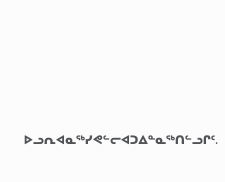ᐅᓗᕆᐊᓇᖅᓯᕙᓪᓕᐊᑐᐃᓐᓇᖅᑎᓪᓗᒋᑦ.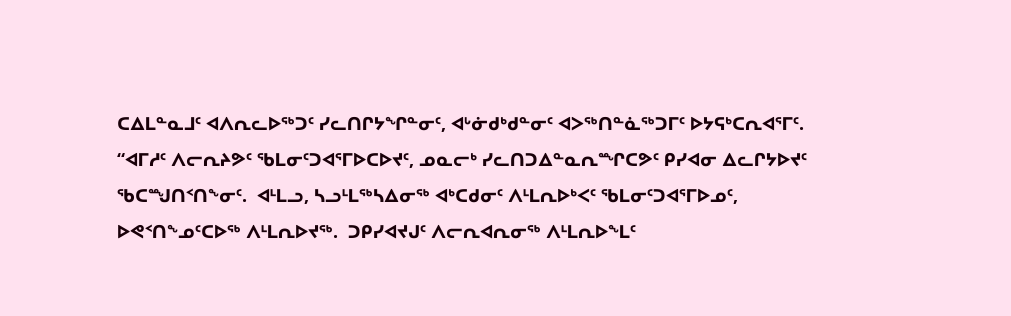ᑕᐃᒪᓐᓇᒧᑦ ᐊᐱᕆᓚᐅᖅᑐᑦ ᓯᓚᑎᒋᔭᖏᓐᓂᑦ, ᐊᒡᓃᑯᒃᑯᓐᓂᑦ ᐊᐳᖅᑎᓐᓈᖅᑐᒥᑦ ᐅᔭᕋᒃᑕᕆᐊᕐᒥᑦ. “ᐊᒥᓱᑦ ᐱᓕᕆᔨᕗᑦ ᖃᒪᓂᑦᑐᐊᕐᒥᐅᑕᐅᔪᑦ, ᓄᓇᓕᒃ ᓯᓚᑎᑐᐃᓐᓇᕆᙱᑕᕗᑦ ᑭᓯᐊᓂ ᐃᓚᒋᔭᐅᔪᑦ ᖃᑕᙳᑎᑉᑎᖕᓂᑦ.  ᐊᒻᒪᓗ, ᓴᓗᒻᒪᖅᓴᐃᓂᖅ ᐊᒃᑕᑯᓂᑦ ᐱᒻᒪᕆᐅᒃᐸᑦ ᖃᒪᓂᑦᑐᐊᕐᒥᐅᓄᑦ, ᐅᕙᑉᑎᖕᓄᑦᑕᐅᖅ ᐱᒻᒪᕆᐅᔪᖅ.  ᑐᑭᓯᐊᔪᒍᑦ ᐱᓕᕆᐊᕆᓂᖅ ᐱᒻᒪᕆᐅᖕᒪᑦ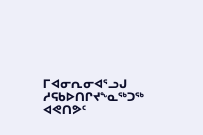ᒥᐊᓂᕆᓂᐊᕐᓗᒍ ᓱᕋᑲᐅᑎᒋᔪᖕᓇᖅᑐᖅ ᐊᕙᑎᕗᑦ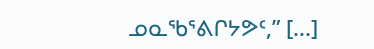ᓄᓇᖃᕐᕕᒋᔭᕗᑦ,” [...]